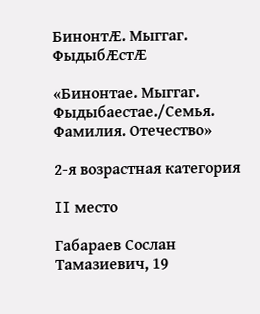БинонтÆ. Мыггаг. ФыдыбÆстÆ

«Бинонтае. Мыггаг. Фыдыбаестае./Семья. Фамилия. Отечество»

2-я возрастная категория

II место

Габараев Сослан Тамазиевич, 19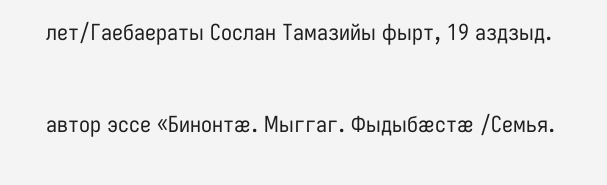лет/Гаебаераты Сослан Тамазийы фырт, 19 аздзыд.

автор эссе «Бинонтæ. Мыггаг. Фыдыбæстæ /Семья.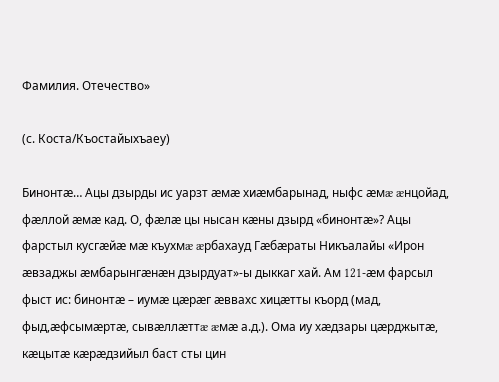Фамилия. Отечество»

(с. Коста/Къостайыхъаеу)

Бинонтæ… Ацы дзырды ис уарзт æмæ хиæмбарынад, ныфс æмæ æнцойад, фæллой æмæ кад. О, фæлæ цы нысан кæны дзырд «бинонтæ»? Ацы фарстыл кусгæйæ мæ къухмæ æрбахауд Гæбæраты Никъалайы «Ирон æвзаджы æмбарынгæнæн дзырдуат»-ы дыккаг хай. Ам 121-æм фарсыл фыст ис: бинонтæ – иумæ цæрæг æввахс хицæтты къорд (мад, фыд,æфсымæртæ, сывæллæттæ æмæ а.д.). Ома иу хæдзары цæрджытæ, кæцытæ кæрæдзийыл баст сты цин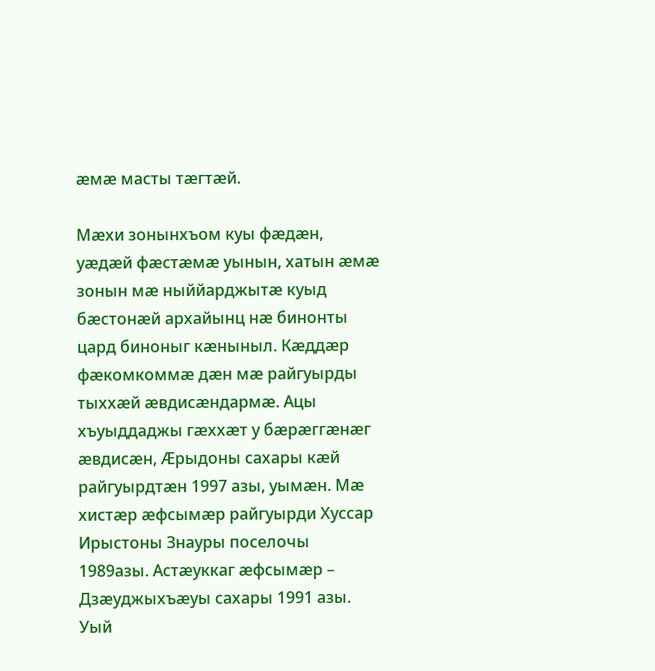æмæ масты тæгтæй.

Мæхи зонынхъом куы фæдæн, уæдæй фæстæмæ уынын, хатын æмæ зонын мæ ныййарджытæ куыд бæстонæй архайынц нæ бинонты цард биноныг кæныныл. Кæддæр фæкомкоммæ дæн мæ райгуырды тыххæй æвдисæндармæ. Ацы хъуыддаджы гæххæт у бæрæггæнæг æвдисæн, Æрыдоны сахары кæй райгуырдтæн 1997 азы, уымæн. Мæ хистæр æфсымæр райгуырди Хуссар Ирыстоны Знауры поселочы 1989азы. Астæуккаг æфсымæр – Дзæуджыхъæуы сахары 1991 азы. Уый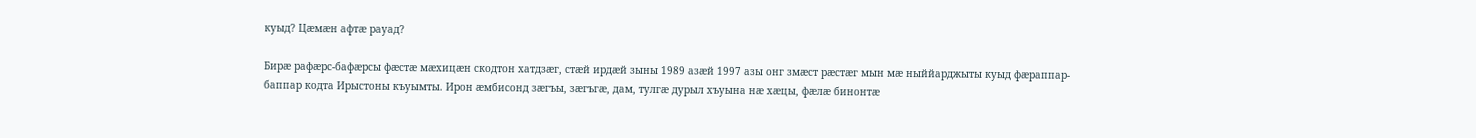куыд? Цæмæн афтæ рауад?

Бирæ рафæрс-бафæрсы фæстæ мæхицæн скодтон хатдзæг, стæй ирдæй зыны 1989 азæй 1997 азы онг змæст рæстæг мын мæ ныййарджыты куыд фæраппар-баппар кодта Ирыстоны къуымты. Ирон æмбисонд зæгъы, зæгъгæ, дам, тулгæ дурыл хъуына нæ хæцы, фæлæ бинонтæ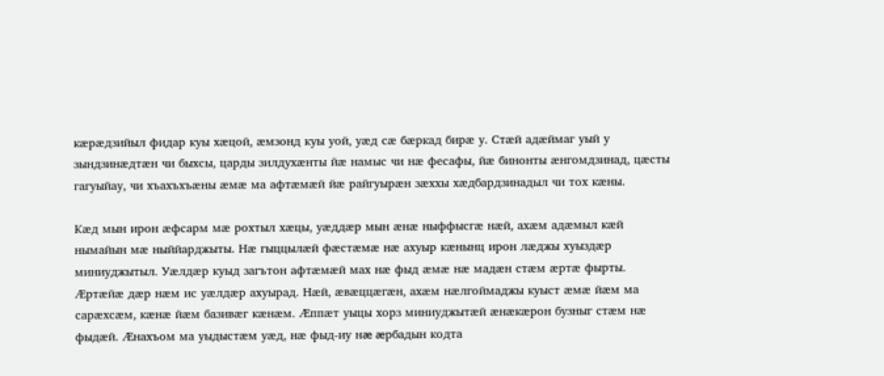кæрæдзийыл фидар куы хæцой, æмзонд куы уой, уæд сæ бæркад бирæ у. Стæй адæймаг уый у зындзинæдтæн чи быхсы, царды зилдухæнты йæ намыс чи нæ фесафы, йæ бинонты æнгомдзинад, цæсты гагуыйау, чи хъахъхъæны æмæ ма афтæмæй йæ райгуырæн зæххы хæдбардзинадыл чи тох кæны.

Кæд мын ирон æфсарм мæ рохтыл хæцы, уæддæр мын æнæ ныффысгæ нæй, ахæм адæмыл кæй нымайын мæ ныййарджыты. Нæ гыццылæй фæстæмæ нæ ахуыр кæнынц ирон лæджы хуыздæр миниуджытыл. Уæлдæр куыд загътон афтæмæй мах нæ фыд æмæ нæ мадæн стæм æртæ фырты. Æртæйæ дæр нæм ис уæлдæр ахуырад. Нæй, æвæццæгæн, ахæм нæлгоймаджы куыст æмæ йæм ма сарæхсæм, кæнæ йæм базивæг кæнæм. Æппæт уыцы хорз миниуджытæй æнæкæрон бузныг стæм нæ фыдæй. Æнахъом ма уыдыстæм уæд, нæ фыд-иу нæ æрбадын кодта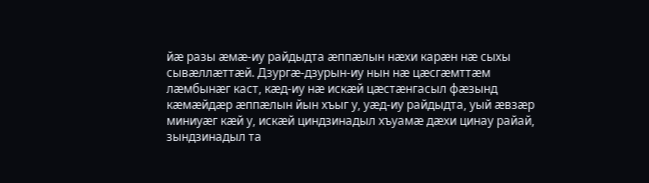йæ разы æмæ-иу райдыдта æппæлын нæхи карæн нæ сыхы сывæллæттæй. Дзургæ-дзурын-иу нын нæ цæсгæмттæм лæмбынæг каст, кæд-иу нæ искæй цæстæнгасыл фæзынд кæмæйдæр æппæлын йын хъыг у, уæд-иу райдыдта, уый æвзæр миниуæг кæй у, искæй циндзинадыл хъуамæ дæхи цинау райай, зындзинадыл та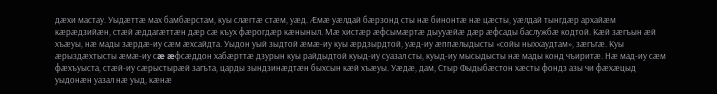дæхи мастау. Уыдæттæ мах бамбæрстам, куы слæгтæ стæм, уæд. Æмæ уæлдай бæрзонд сты нæ бинонтæ нæ цæсты, уæлдай тынгдæр архайæм кæрæдзийæн, стæй æддагæттæн дæр сæ къух фæрогдæр кæныныл. Мæ хистæр æфсымæртæ дыууæйæ дæр æфсады баслужбæ кодтой. Кæй зæгъын æй хъæуы, нæ мады зæрдæ-иу сæм æхсайдта. Уыдон уый зыдтой æмæ-иу куы æрдзырдтой, уæд-иу æппæлыдысты «сойы ныххаудтам», зæгъгæ. Куы æрыздæхтысты æмæ-иу сæ æфсæддон хабæрттæ дзурын куы райдыдтой куыд-иу суазал сты, куыд-иу мысыдысты нæ мады конд чъиритæ. Нæ мад-иу сæм фæхъуыста, стæй-иу сæрыстырæй загъта, царды зындзинæдтæн быхсын кæй хъæуы. Уæдæ, дам, Стыр Фыдыбæстон хæсты фондз азы чи фæхæцыд уыдонæн уазал нæ уыд, кæнæ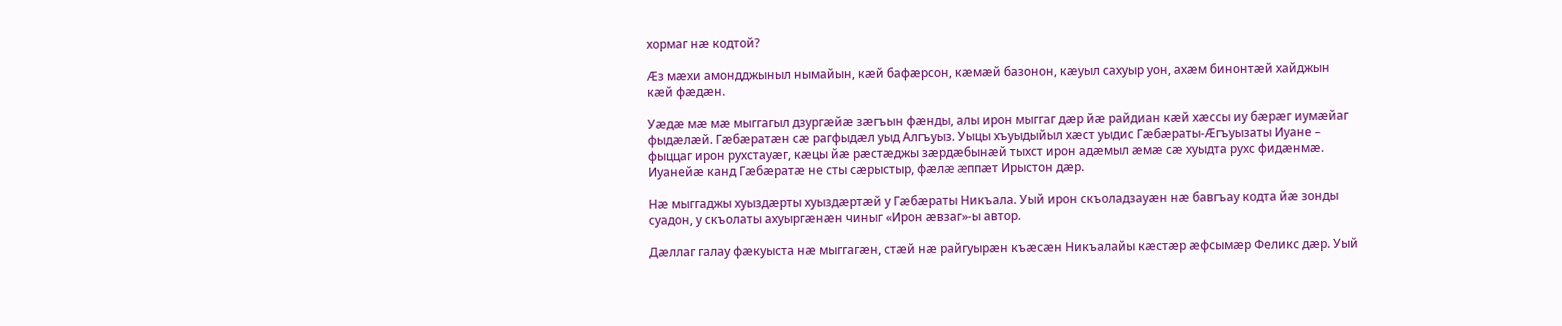хормаг нæ кодтой?

Æз мæхи амондджыныл нымайын, кæй бафæрсон, кæмæй базонон, кæуыл сахуыр уон, ахæм бинонтæй хайджын кæй фæдæн.

Уæдæ мæ мæ мыггагыл дзургæйæ зæгъын фæнды, алы ирон мыггаг дæр йæ райдиан кæй хæссы иу бæрæг иумæйаг фыдæлæй. Гæбæратæн сæ рагфыдæл уыд Алгъуыз. Уыцы хъуыдыйыл хæст уыдис Гæбæраты-Æгъуызаты Иуане – фыццаг ирон рухстауæг, кæцы йæ рæстæджы зæрдæбынæй тыхст ирон адæмыл æмæ сæ хуыдта рухс фидæнмæ. Иуанейæ канд Гæбæратæ не сты сæрыстыр, фæлæ æппæт Ирыстон дæр.

Нæ мыггаджы хуыздæрты хуыздæртæй у Гæбæраты Никъала. Уый ирон скъоладзауæн нæ бавгъау кодта йæ зонды суадон, у скъолаты ахуыргæнæн чиныг «Ирон æвзаг»-ы автор.

Дæллаг галау фæкуыста нæ мыггагæн, стæй нæ райгуырæн къæсæн Никъалайы кæстæр æфсымæр Феликс дæр. Уый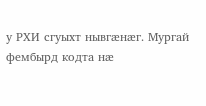у РХИ сгуыхт нывгæнæг. Мургай фембырд кодта нæ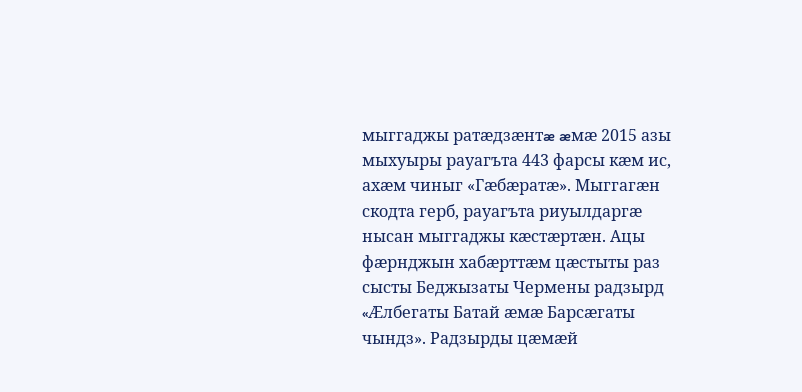мыггаджы ратæдзæнтæ æмæ 2015 азы мыхуыры рауагъта 443 фарсы кæм ис, ахæм чиныг «Гæбæратæ». Мыггагæн скодта герб, рауагъта риуылдаргæ нысан мыггаджы кæстæртæн. Ацы фæрнджын хабæрттæм цæстыты раз сысты Беджызаты Чермены радзырд «Æлбегаты Батай æмæ Барсæгаты чындз». Радзырды цæмæй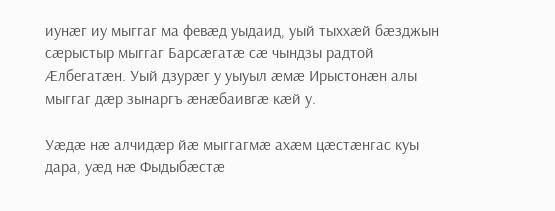иунæг иу мыггаг ма февæд уыдаид, уый тыххæй бæзджын сæрыстыр мыггаг Барсæгатæ сæ чындзы радтой Æлбегатæн. Уый дзурæг у уыуыл æмæ Ирыстонæн алы мыггаг дæр зынаргъ æнæбаивгæ кæй у.

Уæдæ нæ алчидæр йæ мыггагмæ ахæм цæстæнгас куы дара, уæд нæ Фыдыбæстæ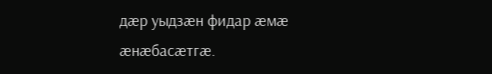дæр уыдзæн фидар æмæ æнæбасæтгæ.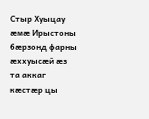Стыр Хуыцау æмæ Ирыстоны бæрзонд фарны æххуысæй æз та аккаг кæстæр цы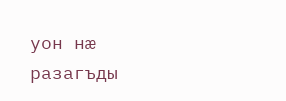уон нæ разагъды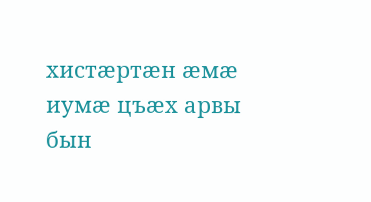хистæртæн æмæ иумæ цъæх арвы бын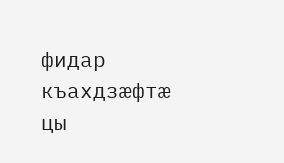фидар къахдзæфтæ цы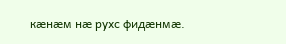кæнæм нæ рухс фидæнмæ.